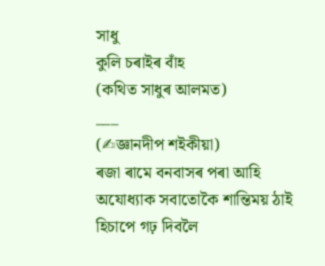সাধু
কুলি চৰাইৰ বাঁহ
(কথিত সাধুৰ আলমত)
___
(✍জ্ঞানদীপ শইকীয়া)
ৰজা ৰামে বনবাসৰ পৰা আহি অযোধ্যাক সবাতোকৈ শান্তিময় ঠাই হিচাপে গঢ় দিবলৈ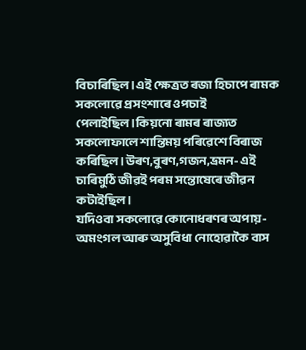বিচাৰিছিল।এই ক্ষেত্ৰত ৰজা হিচাপে ৰামক সকলোৱে প্ৰসংশাৰে ওপচাই পেলাইছিল।কিয়নো ৰামৰ ৰাজ্যত সকলোফালে শান্তিময় পৰিৱেশে বিৰাজ কৰিছিল।উৰণ,বুৰণ,গজন,ভ্ৰমন- এই চাৰিমুঠি জীৱই পৰম সন্তোষেৰে জীৱন কটাইছিল।
যদিওবা সকলোৱে কোনোধৰণৰ অপায়-অমংগল আৰু অসুবিধা নোহোৱাকৈ বাস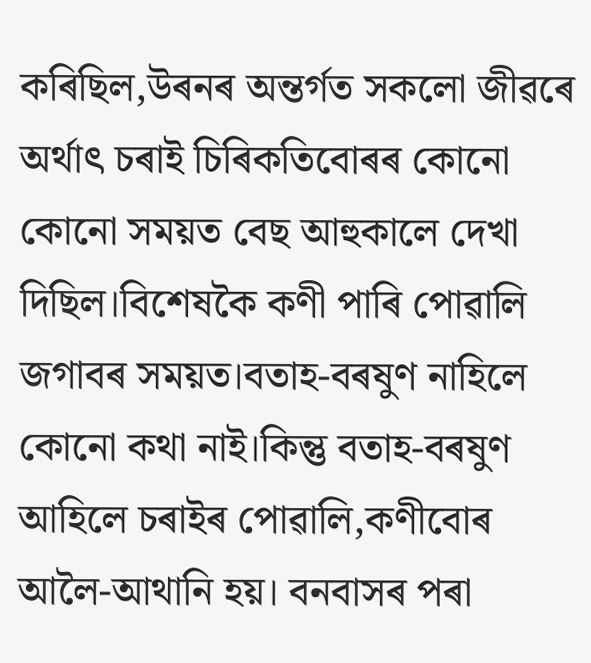কৰিছিল,উৰনৰ অন্তৰ্গত সকলো জীৱৰে অৰ্থাৎ চৰাই চিৰিকতিবোৰৰ কোনো কোনো সময়ত বেছ আহুকালে দেখা দিছিল।বিশেষকৈ কণী পাৰি পোৱালি জগাবৰ সময়ত।বতাহ-বৰষুণ নাহিলে কোনো কথা নাই।কিন্তু বতাহ-বৰষুণ আহিলে চৰাইৰ পোৱালি,কণীবোৰ আলৈ-আথানি হয়। বনবাসৰ পৰা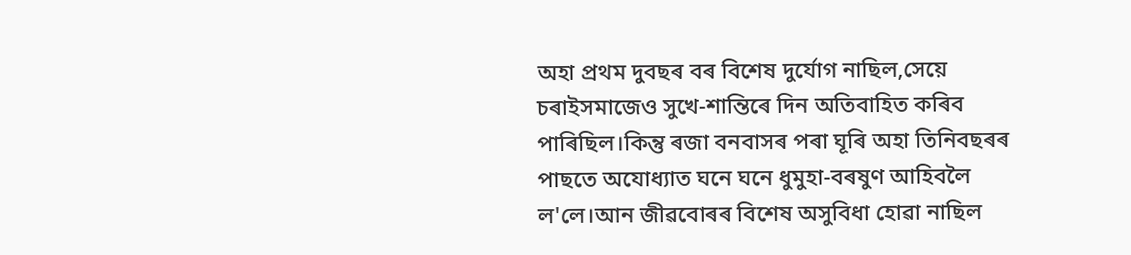অহা প্ৰথম দুবছৰ বৰ বিশেষ দুৰ্যোগ নাছিল,সেয়ে চৰাইসমাজেও সুখে-শান্তিৰে দিন অতিবাহিত কৰিব পাৰিছিল।কিন্তু ৰজা বনবাসৰ পৰা ঘূৰি অহা তিনিবছৰৰ পাছতে অযোধ্যাত ঘনে ঘনে ধুমুহা-বৰষুণ আহিবলৈ ল'লে।আন জীৱবোৰৰ বিশেষ অসুবিধা হোৱা নাছিল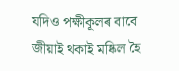যদিও পক্ষীকূলৰ বাবে জীয়াই থকাই মষ্কিল হৈ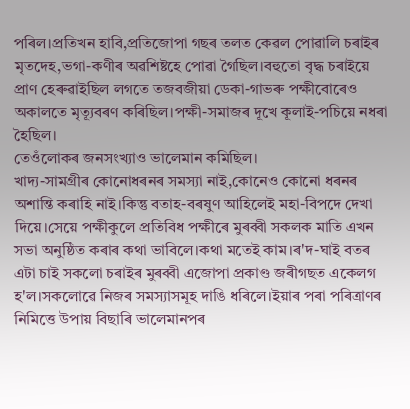পৰিল।প্ৰতিখন হাবি,প্ৰতিজোপা গছৰ তলত কেৱল পোৱালি চৰাইৰ মৃতদেহ,ভগা-কণীৰ অৱশিষ্টহে পোৱা গৈছিল।বহুতো বৃদ্ধ চৰাইয়ে প্ৰাণ হেৰুৱাইছিল লগতে তজবজীয়া ডেকা-গাভৰু পক্ষীবোৰেও অকালতে মৃত্যূবৰণ কৰিছিল।পক্ষী-সমাজৰ দূখে কূলাই-পচিয়ে নধৰা হৈছিল।
তেওঁলোকৰ জনসংখ্যাও ভালেমান কমিছিল।
খাদ্য-সামগ্ৰীৰ কোনোধৰনৰ সমস্যা নাই,কোনেও কোনো ধৰনৰ অশান্তি কৰাহি নাই।কিন্তু বতাহ-বৰষুণ আহিলেই মহা-বিপদে দেখা দিয়ে।সেয়ে পক্ষীকুলে প্ৰতিবিধ পক্ষীৰে মুৰব্বী সকলক মাতি এখন সভা অনুষ্ঠিত কৰাৰ কথা ভাবিলে।কথা মতেই কাম।ৰ'দ-ঘাই বতৰ এটা চাই সকলো চৰাইৰ মুৰব্বী এজোপা প্ৰকাণ্ড জৰীগছত একেলগ হ'ল।সকলোৱে নিজৰ সমস্যাসমূহ দাঙি ধৰিলে।ইয়াৰ পৰা পৰিত্ৰাণৰ নিমিত্তে উপায় বিছাৰি ভালেমানপৰ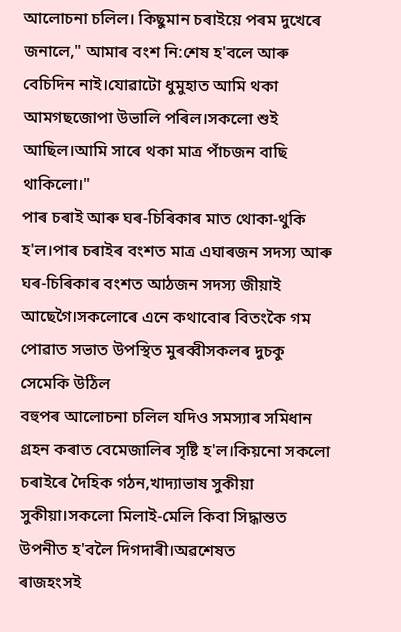আলোচনা চলিল। কিছুমান চৰাইয়ে পৰম দুখেৰে জনালে," আমাৰ বংশ নি:শেষ হ'বলে আৰু বেচিদিন নাই।যোৱাটো ধুমুহাত আমি থকা আমগছজোপা উভালি পৰিল।সকলো শুই আছিল।আমি সাৰে থকা মাত্ৰ পাঁচজন বাছি থাকিলো।"
পাৰ চৰাই আৰু ঘৰ-চিৰিকাৰ মাত থোকা-থুকি হ'ল।পাৰ চৰাইৰ বংশত মাত্ৰ এঘাৰজন সদস্য আৰু ঘৰ-চিৰিকাৰ বংশত আঠজন সদস্য জীয়াই আছেগৈ।সকলোৰে এনে কথাবোৰ বিতংকৈ গম পোৱাত সভাত উপস্থিত মুৰব্বীসকলৰ দুচকু সেমেকি উঠিল
বহুপৰ আলোচনা চলিল যদিও সমস্যাৰ সমিধান গ্ৰহন কৰাত বেমেজালিৰ সৃষ্টি হ'ল।কিয়নো সকলো চৰাইৰে দৈহিক গঠন,খাদ্যাভাষ সুকীয়া সুকীয়া।সকলো মিলাই-মেলি কিবা সিদ্ধান্তত উপনীত হ'বলৈ দিগদাৰী।অৱশেষত
ৰাজহংসই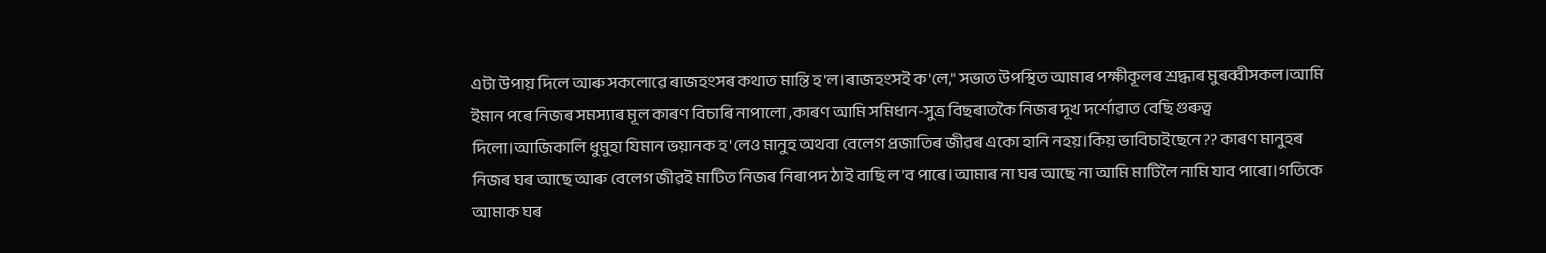এটা উপায় দিলে আৰু সকলোৱে ৰাজহংসৰ কথাত মান্তি হ'ল।ৰাজহংসই ক'লে," সভাত উপস্থিত আমাৰ পক্ষীকূলৰ শ্ৰদ্ধাৰ মুৰব্বীসকল।আমি ইমান পৰে নিজৰ সমস্যাৰ মূল কাৰণ বিচাৰি নাপালো ,কাৰণ আমি সমিধান-সুত্ৰ বিছৰাতকৈ নিজৰ দূখ দৰ্শোৱাত বেছি গুৰুত্ব দিলো।আজিকালি ধুমুহা যিমান ভয়ানক হ'লেও মানুহ অথবা বেলেগ প্ৰজাতিৰ জীৱৰ একো হানি নহয়।কিয় ভাবিচাইছেনে?? কাৰণ মানুহৰ নিজৰ ঘৰ আছে আৰু বেলেগ জীৱই মাটিত নিজৰ নিৰাপদ ঠাই বাছি ল'ব পাৰে।আমাৰ না ঘৰ আছে না আমি মাটিলৈ নামি যাব পাৰো।গতিকে আমাক ঘৰ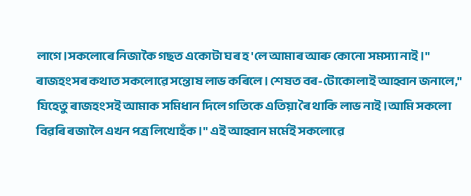লাগে।সকলোৰে নিজাকৈ গছত একোটা ঘৰ হ'লে আমাৰ আৰু কোনো সমস্যা নাই।"
ৰাজহংসৰ কথাত সকলোৱে সন্তোষ লাভ কৰিলে।শেষত বৰ-টোকোলাই আহ্বান জনালে," যিহেতু ৰাজহংসই আমাক সমিধান দিলে গতিকে এতিয়া ৰৈ থাকি লাভ নাই।আমি সকলো বিৱৰি ৰজালৈ এখন পত্ৰ লিখোহঁক।" এই আহ্বান মৰ্মেই সকলোৱে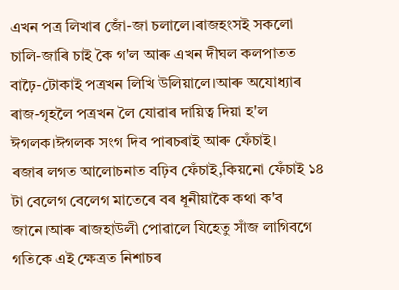এখন পত্ৰ লিখাৰ জোঁ-জা চলালে।ৰাজহংসই সকলো চালি-জাৰি চাই কৈ গ'ল আৰু এখন দীঘল কলপাতত বাঢ়ৈ-টোকাই পত্ৰখন লিখি উলিয়ালে।আৰু অযোধ্যাৰ ৰাজ-গৃহলৈ পত্ৰখন লৈ যোৱাৰ দায়িত্ব দিয়া হ'ল ঈগলক।ঈগলক সংগ দিব পাৰচৰাই আৰু ফেঁচাই।
ৰজাৰ লগত আলোচনাত বঢ়িব ফেঁচাই,কিয়নো ফেঁচাই ১৪ টা বেলেগ বেলেগ মাতেৰে বৰ ধূনীয়াকৈ কথা ক'ব জানে।আৰু ৰাজহাউলী পোৱালে যিহেতু সাঁজ লাগিবগে গতিকে এই ক্ষেত্ৰত নিশাচৰ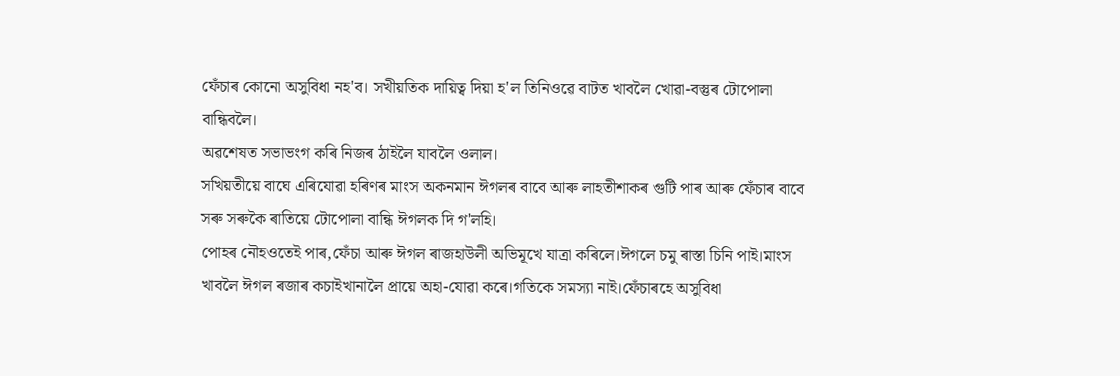ফেঁচাৰ কোনো অসুবিধা নহ'ব। সখীয়তিক দায়িত্ব দিয়া হ'ল তিনিওৱে বাটত খাবলৈ খোৱা-বস্তুৰ টোপোলা বান্ধিবলৈ।
অৱশেষত সভাভংগ কৰি নিজৰ ঠাইলৈ যাবলৈ ওলাল।
সখিয়তীয়ে বাঘে এৰিযোৱা হৰিণৰ মাংস অকনমান ঈগলৰ বাবে আৰু লাহতীশাকৰ গুটি পাৰ আৰু ফেঁচাৰ বাবে সৰু সৰুকৈ ৰাতিয়ে টোপোলা বান্ধি ঈগলক দি গ'লহি।
পোহৰ নৌহওতেই পাৰ,ফেঁচা আৰু ঈগল ৰাজহাউলী অভিমূখে যাত্ৰা কৰিলে।ঈগলে চমু ৰাস্তা চিনি পাই।মাংস খাবলৈ ঈগল ৰজাৰ কচাইখানালৈ প্ৰায়ে অহা-যোৱা কৰে।গতিকে সমস্যা নাই।ফেঁচাৰহে অসুবিধা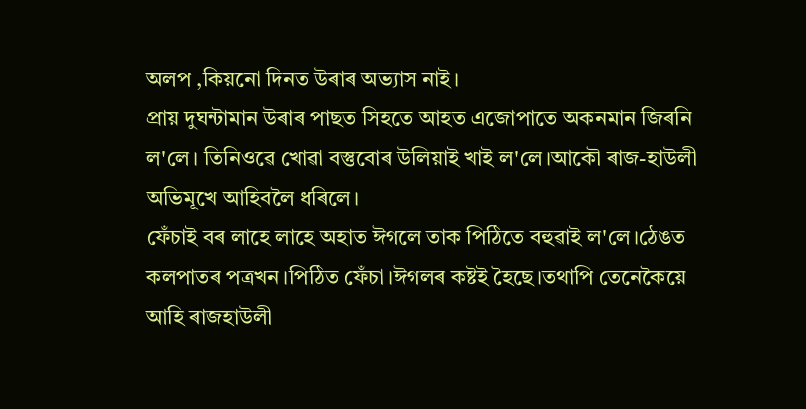অলপ ,কিয়নো দিনত উৰাৰ অভ্যাস নাই।
প্ৰায় দুঘন্টামান উৰাৰ পাছত সিহতে আহত এজোপাতে অকনমান জিৰনি ল'লে। তিনিওৱে খোৱা বস্তুবোৰ উলিয়াই খাই ল'লে।আকৌ ৰাজ-হাউলী অভিমূখে আহিবলৈ ধৰিলে।
ফেঁচাই বৰ লাহে লাহে অহাত ঈগলে তাক পিঠিতে বহুৱাই ল'লে।ঠেঙত কলপাতৰ পত্ৰখন।পিঠিত ফেঁচা।ঈগলৰ কষ্টই হৈছে।তথাপি তেনেকৈয়ে আহি ৰাজহাউলী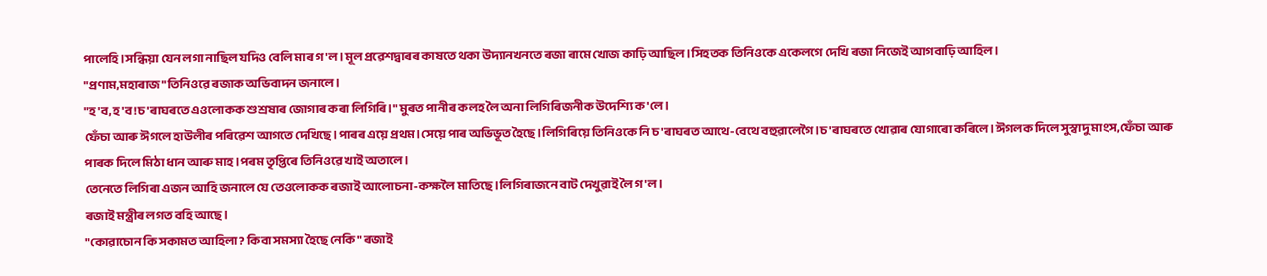পালেহি।সন্ধিয়া যেন লগা নাছিল যদিও বেলি মাৰ গ'ল।মূল প্ৰৱেশদ্বাৰৰ কাষতে থকা উদ্যানখনতে ৰজা ৰামে খোজ কাঢ়ি আছিল।সিহতক তিনিওকে একেলগে দেখি ৰজা নিজেই আগবাঢ়ি আহিল।
"প্ৰণাম,মহাৰাজ"তিনিওৱে ৰজাক অভিবাদন জনালে।
"হ'ব,হ'ব!চ'ৰাঘৰতে এওলোকক শুশ্ৰষাৰ জোগাৰ কৰা লিগিৰি।" মুৰত পানীৰ কলহ লৈ অনা লিগিৰিজনীক উদেশ্যি ক'লে।
ফেঁচা আৰু ঈগলে হাউলীৰ পৰিৱেশ আগতে দেখিছে।পাৰৰ এয়ে প্ৰথম।সেয়ে পাৰ অভিভূত হৈছে।লিগিৰিয়ে তিনিওকে নি চ'ৰাঘৰত আথে-বেথে বহুৱালেগৈ।চ'ৰাঘৰতে খোৱাৰ যোগাৰো কৰিলে।ঈগলক দিলে সুস্বাদু মাংস,ফেঁচা আৰু পাৰক দিলে মিঠা ধান আৰু মাহ।পৰম তৃপ্তিৰে তিনিওৱে খাই অতালে।
তেনেতে লিগিৰা এজন আহি জনালে যে তেওলোকক ৰজাই আলোচনা-কক্ষলৈ মাতিছে।লিগিৰাজনে বাট দেখুৱাই লৈ গ'ল।
ৰজাই মন্ত্ৰীৰ লগত বহি আছে।
"কোৱাচোন কি সকামত আহিলা? কিবা সমস্যা হৈছে নেকি" ৰজাই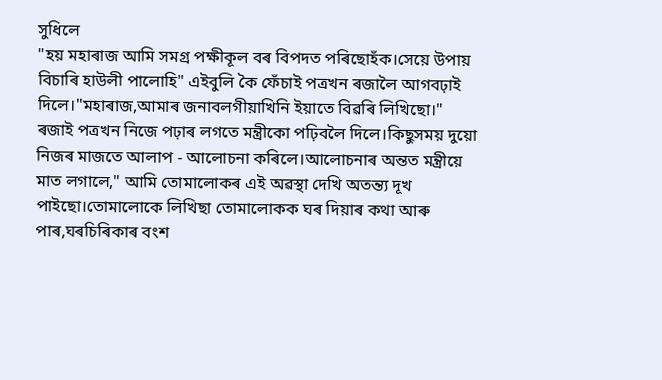সুধিলে
"হয় মহাৰাজ আমি সমগ্ৰ পক্ষীকূল বৰ বিপদত পৰিছোহঁক।সেয়ে উপায় বিচাৰি হাউলী পালোহি" এইবুলি কৈ ফেঁচাই পত্ৰখন ৰজালৈ আগবঢ়াই দিলে।"মহাৰাজ,আমাৰ জনাবলগীয়াখিনি ইয়াতে বিৱৰি লিখিছো।"
ৰজাই পত্ৰখন নিজে পঢ়াৰ লগতে মন্ত্ৰীকো পঢ়িবলৈ দিলে।কিছুসময় দুয়ো নিজৰ মাজতে আলাপ - আলোচনা কৰিলে।আলোচনাৰ অন্তত মন্ত্ৰীয়ে মাত লগালে," আমি তোমালোকৰ এই অৱস্থা দেখি অতন্ত্য দূখ পাইছো।তোমালোকে লিখিছা তোমালোকক ঘৰ দিয়াৰ কথা আৰু পাৰ,ঘৰচিৰিকাৰ বংশ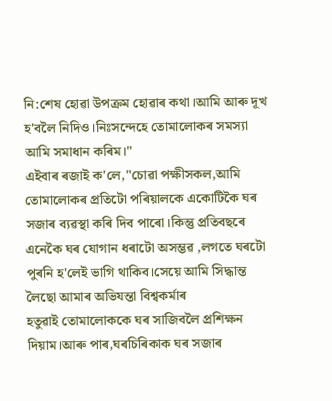নি:শেষ হোৱা উপক্ৰম হোৱাৰ কথা।আমি আৰু দূখ হ'বলৈ নিদিও।নিঃসন্দেহে তোমালোকৰ সমস্যা আমি সমাধান কৰিম।"
এইবাৰ ৰজাই ক'লে,"চোৱা পক্ষীসকল,আমি তোমালোকৰ প্ৰতিটো পৰিয়ালকে একোটিকৈ ঘৰ সজাৰ ব্যৱস্থা কৰি দিব পাৰো।কিন্তু প্ৰতিবছৰে এনেকৈ ঘৰ যোগান ধৰাটো অসম্ভৱ ,লগতে ঘৰটো পুৰনি হ'লেই ভাগি থাকিব।সেয়ে আমি সিদ্ধান্ত লৈছো আমাৰ অভিযন্তা বিশ্বকৰ্মাৰ
হতুৱাই তোমালোককে ঘৰ সাজিবলৈ প্ৰশিক্ষন দিয়াম।আৰু পাৰ,ঘৰচিৰিকাক ঘৰ সজাৰ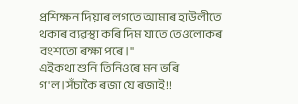প্ৰশিক্ষন দিয়াৰ লগতে আমাৰ হাউলীতে থকাৰ ব্যৱস্থা কৰি দিম যাতে তেওলোকৰ বংশতো ৰক্ষা পৰে।"
এইকথা শুনি তিনিওৰে মন ভৰি গ'ল।সঁচাকৈ ৰজা যে ৰজাই!!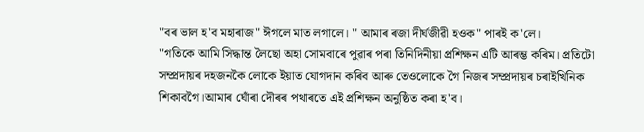"বৰ ভাল হ'ব মহাৰাজ" ঈগলে মাত লগালে। " আমাৰ ৰজা দীৰ্ঘজীৱী হওক" পাৰই ক'লে।
"গতিকে আমি সিদ্ধান্ত লৈছো অহা সোমবাৰে পুৱাৰ পৰা তিনিদিনীয়া প্ৰশিক্ষন এটি আৰম্ভ কৰিম। প্ৰতিটো সম্প্ৰদায়ৰ দহজনকৈ লোকে ইয়াত যোগদান কৰিব আৰু তেওলোকে গৈ নিজৰ সম্প্ৰদায়ৰ চৰাইখিনিক শিকাবগৈ।আমাৰ ঘোঁৰা দৌৰৰ পথাৰতে এই প্ৰশিক্ষন অনুষ্ঠিত কৰা হ'ব।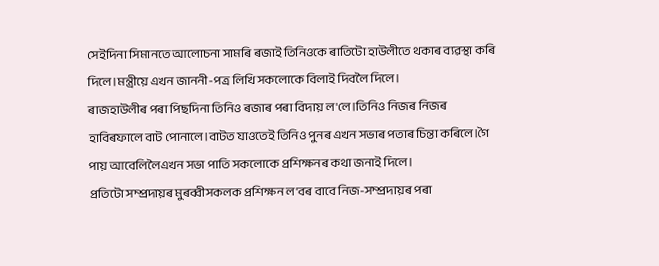সেইদিনা সিমানতে আলোচনা সামৰি ৰজাই তিনিওকে ৰাতিটো হাউলীতে থকাৰ ব্যৱস্থা কৰি দিলে।মন্ত্ৰীয়ে এখন জাননী-পত্ৰ লিখি সকলোকে বিলাই দিবলৈ দিলে।
ৰাজহাউলীৰ পৰা পিছদিনা তিনিও ৰজাৰ পৰা বিদায় ল'লে।তিনিও নিজৰ নিজৰ হাবিৰফালে বাট পোনালে।বাটত যাওতেই তিনিও পুনৰ এখন সভাৰ পতাৰ চিন্তা কৰিলে।গৈ পায় আবেলিলৈএখন সভা পাতি সকলোকে প্ৰশিক্ষনৰ কথা জনাই দিলে।
প্ৰতিটো সম্প্ৰদায়ৰ মুৰব্বীসকলক প্ৰশিক্ষন ল'বৰ বাবে নিজ-সম্প্ৰদায়ৰ পৰা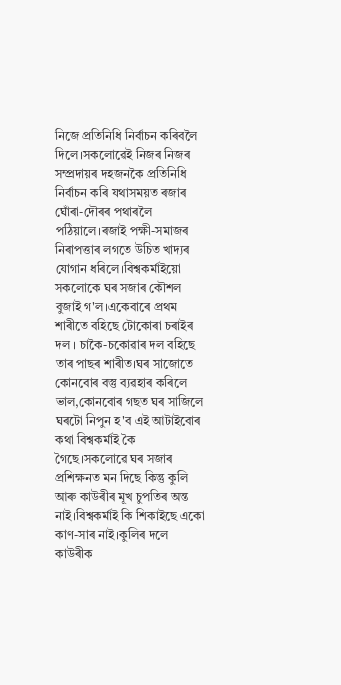নিজে প্ৰতিনিধি নিৰ্বাচন কৰিবলৈ দিলে।সকলোৱেই নিজৰ নিজৰ সম্প্ৰদায়ৰ দহজনকৈ প্ৰতিনিধি নিৰ্বাচন কৰি যথাসময়ত ৰজাৰ ঘোঁৰা-দৌৰৰ পথাৰলৈ পঠিয়ালে।ৰজাই পক্ষী-সমাজৰ নিৰাপত্তাৰ লগতে উচিত খাদ্যৰ যোগান ধৰিলে।বিশ্বকৰ্মাইয়ো সকলোকে ঘৰ সজাৰ কৌশল বুজাই গ'ল।একেবাৰে প্ৰথম শাৰীতে বহিছে টোকোৰা চৰাইৰ দল । চাকৈ-চকোৱাৰ দল বহিছে তাৰ পাছৰ শাৰীত।ঘৰ সাজোতে কোনবোৰ বস্তু ব্যৱহাৰ কৰিলে ভাল,কোনবোৰ গছত ঘৰ সাজিলে ঘৰটো নিপুন হ'ব এই আটাইবোৰ কথা বিশ্বকৰ্মাই কৈ গৈছে।সকলোৱে ঘৰ সজাৰ প্ৰশিক্ষনত মন দিছে কিন্তু কুলি আৰু কাউৰীৰ মূখ চুপতিৰ অন্ত নাই।বিশ্বকৰ্মাই কি শিকাইছে একো কাণ-সাৰ নাই।কুলিৰ দলে কাউৰীক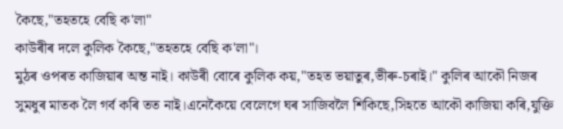কৈছে,"তহতহে বেছি ক'লা"
কাউৰীৰ দলে কুলিক কৈছে,"তহতহে বেছি ক'লা"।
মুঠৰ ওপৰত কাজিয়াৰ অন্ত নাই। কাউৰী বোৰে কুলিক কয়,"তহত ভয়াতুৰ,ভীৰু-চৰাই।" কুলিৰ আকৌ নিজৰ সুমধুৰ মাতক লৈ গৰ্ব কৰি তত নাই।এনেকৈয়ে বেলেগে ঘৰ সাজিবলৈ শিকিছে,সিহতে আকৌ কাজিয়া কৰি,যুক্তি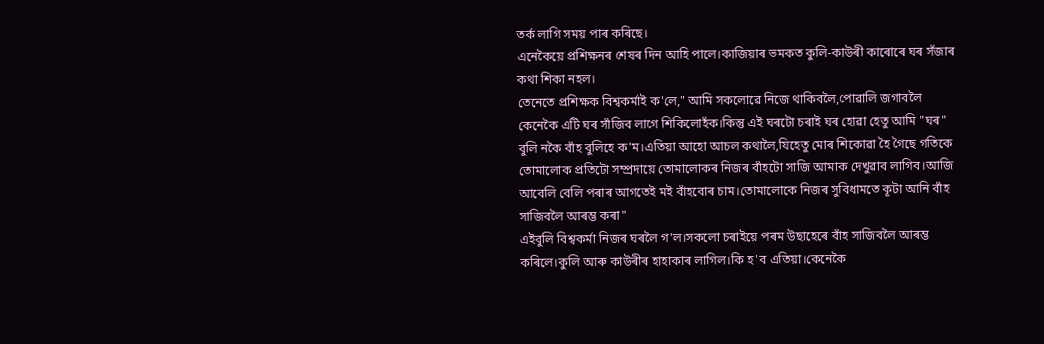তৰ্ক লাগি সময় পাৰ কৰিছে।
এনেকৈয়ে প্ৰশিক্ষনৰ শেষৰ দিন আহি পালে।কাজিয়াৰ ভমকত কুলি-কাউৰী কাৰোৰে ঘৰ সঁজাৰ কথা শিকা নহল।
তেনেতে প্ৰশিক্ষক বিশ্বকৰ্মাই ক'লে," আমি সকলোৱে নিজে থাকিবলৈ,পোৱালি জগাবলৈ কেনেকৈ এটি ঘৰ সাঁজিব লাগে শিকিলোহঁক।কিন্তু এই ঘৰটো চৰাই ঘৰ হোৱা হেতু আমি "ঘৰ" বুলি নকৈ বাঁহ বুলিহে ক'ম।এতিয়া আহো আচল কথালৈ,যিহেতু মোৰ শিকোৱা হৈ গৈছে গতিকে তোমালোক প্ৰতিটো সম্প্ৰদায়ে তোমালোকৰ নিজৰ বাঁহটো সাজি আমাক দেখুৱাব লাগিব।আজি আবেলি বেলি পৰাৰ আগতেই মই বাঁহবোৰ চাম।তোমালোকে নিজৰ সুবিধামতে কূটা আনি বাঁহ সাজিবলৈ আৰম্ভ কৰা"
এইবুলি বিশ্বকৰ্মা নিজৰ ঘৰলৈ গ'ল।সকলো চৰাইয়ে পৰম উছাহেৰে বাঁহ সাজিবলৈ আৰম্ভ কৰিলে।কুলি আৰু কাউৰীৰ হাহাকাৰ লাগিল।কি হ'ব এতিয়া।কেনেকৈ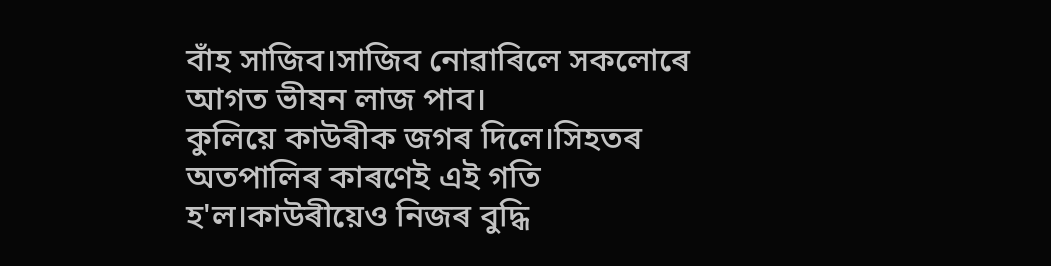বাঁহ সাজিব।সাজিব নোৱাৰিলে সকলোৰে আগত ভীষন লাজ পাব।
কুলিয়ে কাউৰীক জগৰ দিলে।সিহতৰ অতপালিৰ কাৰণেই এই গতি হ'ল।কাউৰীয়েও নিজৰ বুদ্ধি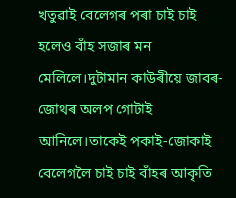খতুৱাই বেলেগৰ পৰা চাই চাই হলেও বাঁহ সজাৰ মন মেলিলে।দুটামান কাউৰীয়ে জাবৰ-জোথৰ অলপ গোটাই আনিলে।তাকেই পকাই-জোকাই বেলেগলৈ চাই চাই বাঁহৰ আকৃতি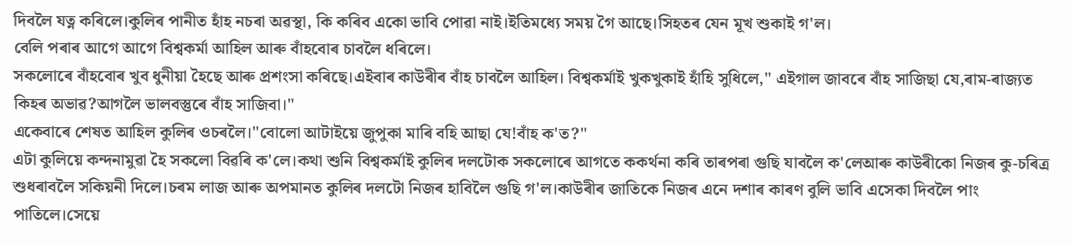দিবলৈ যত্ন কৰিলে।কুলিৰ পানীত হাঁহ নচৰা অৱস্থা, কি কৰিব একো ভাবি পোৱা নাই।ইতিমধ্যে সময় গৈ আছে।সিহতৰ যেন মূখ শুকাই গ'ল।
বেলি পৰাৰ আগে আগে বিশ্বকৰ্মা আহিল আৰু বাঁহবোৰ চাবলৈ ধৰিলে।
সকলোৰে বাঁহবোৰ খুব ধুনীয়া হৈছে আৰু প্ৰশংসা কৰিছে।এইবাৰ কাউৰীৰ বাঁহ চাবলৈ আহিল। বিশ্বকৰ্মাই খুকখুকাই হাঁহি সুধিলে," এইগাল জাবৰে বাঁহ সাজিছা যে,ৰাম-ৰাজ্যত কিহৰ অভাৱ?আগলৈ ভালবস্তুৰে বাঁহ সাজিবা।"
একেবাৰে শেষত আহিল কুলিৰ ওচৰলৈ।"বোলো আটাইয়ে জুপুকা মাৰি বহি আছা যে!বাঁহ ক'ত?"
এটা কুলিয়ে কন্দনামুৱা হৈ সকলো বিৱৰি ক'লে।কথা শুনি বিশ্বকৰ্মাই কুলিৰ দলটোক সকলোৰে আগতে ককৰ্থনা কৰি তাৰপৰা গুছি যাবলৈ ক'লেআৰু কাউৰীকো নিজৰ কু-চৰিত্ৰ শুধৰাবলৈ সকিয়নী দিলে।চৰম লাজ আৰু অপমানত কুলিৰ দলটো নিজৰ হাবিলৈ গুছি গ'ল।কাউৰীৰ জাতিকে নিজৰ এনে দশাৰ কাৰণ বুলি ভাবি এসেকা দিবলৈ পাং পাতিলে।সেয়ে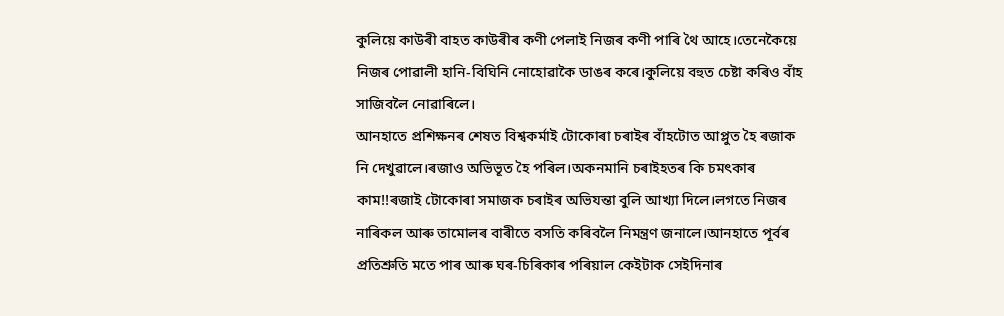কুলিয়ে কাউৰী বাহত কাউৰীৰ কণী পেলাই নিজৰ কণী পাৰি থৈ আহে।তেনেকৈয়ে নিজৰ পোৱালী হানি-বিঘিনি নোহোৱাকৈ ডাঙৰ কৰে।কুলিয়ে বহুত চেষ্টা কৰিও বাঁহ সাজিবলৈ নোৱাৰিলে।
আনহাতে প্ৰশিক্ষনৰ শেষত বিশ্বকৰ্মাই টোকোৰা চৰাইৰ বাঁহটোত আপ্লুত হৈ ৰজাক নি দেখুৱালে।ৰজাও অভিভূত হৈ পৰিল।অকনমানি চৰাইহতৰ কি চমৎকাৰ কাম!!ৰজাই টোকোৰা সমাজক চৰাইৰ অভিযন্তা বুলি আখ্যা দিলে।লগতে নিজৰ নাৰিকল আৰু তামোলৰ বাৰীতে বসতি কৰিবলৈ নিমন্ত্ৰণ জনালে।আনহাতে পূৰ্বৰ প্ৰতিশ্ৰুতি মতে পাৰ আৰু ঘৰ-চিৰিকাৰ পৰিয়াল কেইটাক সেইদিনাৰ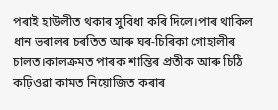পৰাই হাউলীত থকাৰ সুবিধা কৰি দিলে।পাৰ থাকিল ধান ভৰালৰ চৰতিত আৰু ঘৰ-চিৰিকা গোহালীৰ চালত।কালক্ৰমত পাৰক শান্তিৰ প্ৰতীক আৰু চিঠি কঢ়িওৱা কামত নিয়োজিত কৰাৰ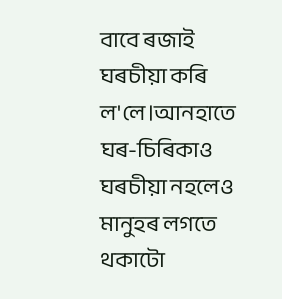বাবে ৰজাই ঘৰচীয়া কৰি ল'লে।আনহাতে ঘৰ-চিৰিকাও ঘৰচীয়া নহলেও মানুহৰ লগতে থকাটো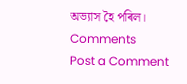অভ্যাস হৈ পৰিল।
Comments
Post a Comment